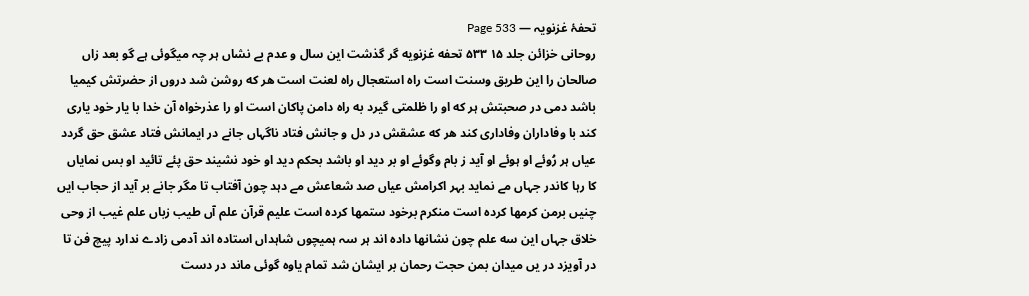تحفۂ غزنویہ — Page 533
روحانی خزائن جلد ۱۵ ۵۳۳ تحفه غزنویه گر گذشت این سال و عدم بے نشاں ہر چہ میگوئی ہے گو بعد زاں صالحان را این طریق وسنت است راه استعجال راه لعنت است هر که روشن شد دروں از حضرتش کیمیا باشد دمی در صحبتش ہر که او را ظلمتی گیرد به راه دامن پاکان است او را عذرخواه آن خدا با یار خود یاری کند با وفاداران وفاداری کند هر که عشقش در دل و جانش فتاد ناگہاں جانے در ایمانش فتاد عشق حق گردد عیاں ہر رُوئے او ہوئے او آید ز بام وگوئے او بر دید او باشد بحکم دید او خود نشیند حق پئے تائید او بس نمایاں کا رہا کاندر جہاں مے نماید بہر اکرامش عیاں صد شعاعش مے دہد چون آفتاب تا مگر جانے بر آید از حجاب ایں چنیں برمن کرمها کرده است منکرم برخود ستمها کرده است علیم قرآن علم آں طیب زباں علم غیب از وحی خلاق جہاں این سه علم چون نشانها داده اند ہر سہ ہمیچوں شاہداں استادہ اند آدمی زادے ندارد پیچ فن تا در آویزد در یں میدان بمن حجت رحمان بر ایشان شد تمام یاوہ گوئی ماند در دست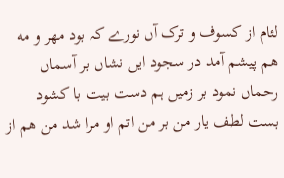لئام از کسوف و ترک آں نورے کہ بود مهر و مه هم پیشم آمد در سجود ایں نشاں بر آسماں رحماں نمود بر زمیں ہم دست بیت با کشود بست لطف یار من بر من اتم او مرا شد من هم از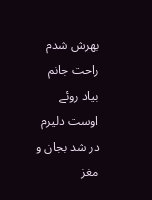بهرش شدم راحت جانم بیاد روئے اوست دلیرم در شد بجان و مغز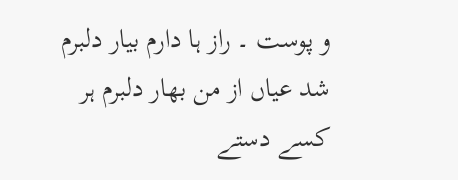و پوست ۔ راز ہا دارم بیار دلبرم شد عیاں از من بهار دلبرم ہر کسے دستے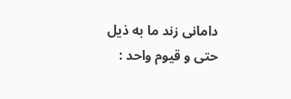دامانی زند ما به ذيل حتى و قيوم واحد :